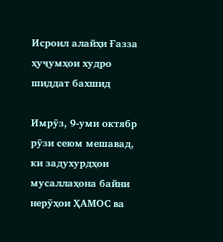Исроил алайҳи Ғазза ҳуҷумҳои худро шиддат бахшид

Имрӯз, 9-уми октябр рӯзи сеюм мешавад, ки задухурдҳои мусаллаҳона байни нерӯҳои ҲАМОС ва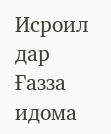Исроил дар Ғазза идома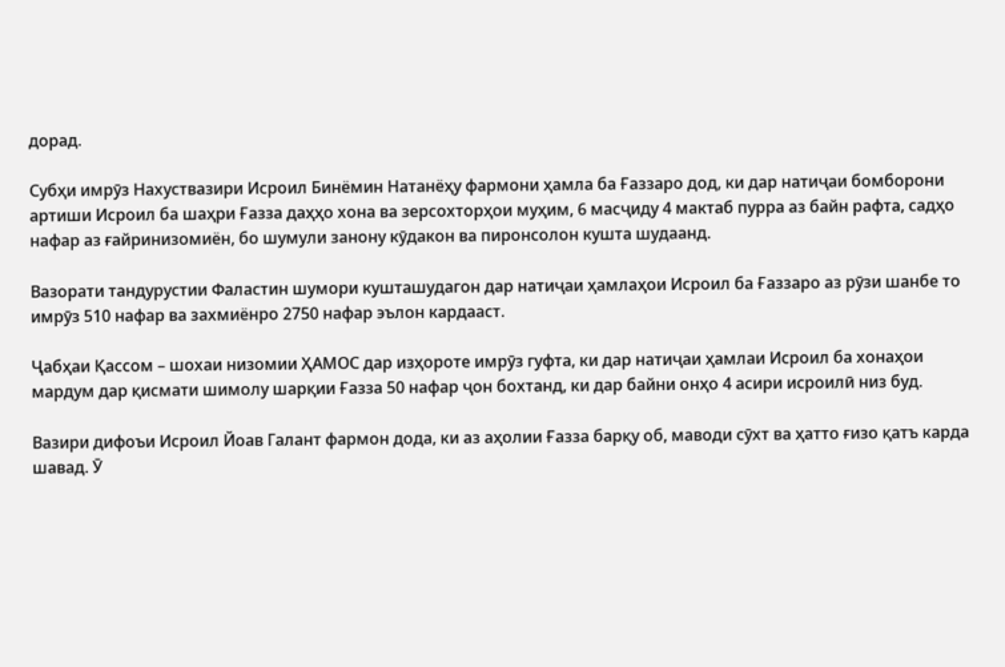дорад.

Субҳи имрӯз Нахуствазири Исроил Бинёмин Натанёҳу фармони ҳамла ба Ғаззаро дод, ки дар натиҷаи бомборони артиши Исроил ба шаҳри Ғазза даҳҳо хона ва зерсохторҳои муҳим, 6 масҷиду 4 мактаб пурра аз байн рафта, садҳо нафар аз ғайринизомиён, бо шумули занону кӯдакон ва пиронсолон кушта шудаанд.

Вазорати тандурустии Фаластин шумори кушташудагон дар натиҷаи ҳамлаҳои Исроил ба Ғаззаро аз рӯзи шанбе то имрӯз 510 нафар ва захмиёнро 2750 нафар эълон кардааст.

Ҷабҳаи Қассом – шохаи низомии ҲАМОС дар изҳороте имрӯз гуфта, ки дар натиҷаи ҳамлаи Исроил ба хонаҳои мардум дар қисмати шимолу шарқии Ғазза 50 нафар ҷон бохтанд, ки дар байни онҳо 4 асири исроилӣ низ буд.

Вазири дифоъи Исроил Йоав Галант фармон дода, ки аз аҳолии Ғазза барқу об, маводи сӯхт ва ҳатто ғизо қатъ карда шавад. Ӯ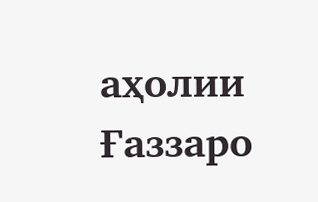аҳолии Ғаззаро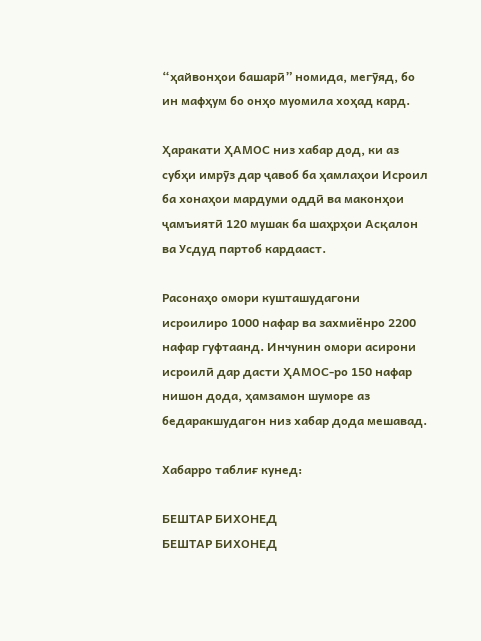“ҳайвонҳои башарӣ” номида, мегӯяд, бо ин мафҳум бо онҳо муомила хоҳад кард.

Ҳаракати ҲАМОС низ хабар дод, ки аз субҳи имрӯз дар ҷавоб ба ҳамлаҳои Исроил ба хонаҳои мардуми оддӣ ва маконҳои ҷамъиятӣ 120 мушак ба шаҳрҳои Асқалон ва Усдуд партоб кардааст.

Расонаҳо омори кушташудагони исроилиро 1000 нафар ва захмиёнро 2200 нафар гуфтаанд. Инчунин омори асирони исроилӣ дар дасти ҲАМОС-ро 150 нафар нишон дода, ҳамзамон шуморе аз бедаракшудагон низ хабар дода мешавад.

Хабарро таблиғ кунед:

БЕШТАР БИХОНЕД
БЕШТАР БИХОНЕД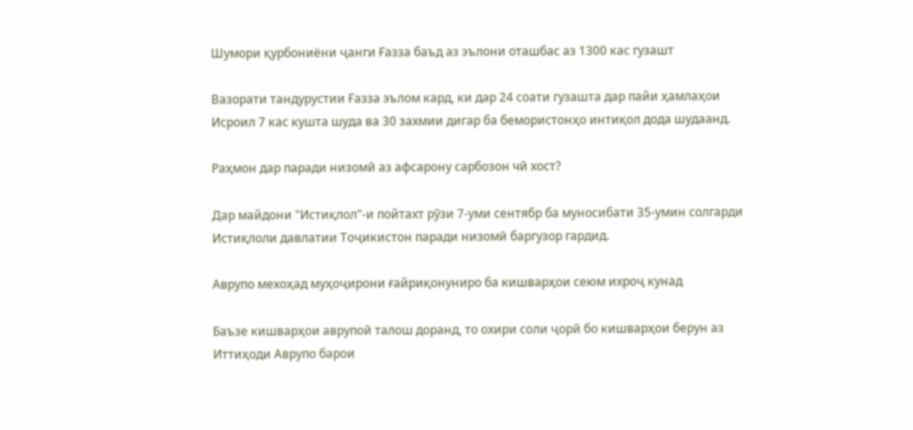Шумори қурбониёни ҷанги Ғазза баъд аз эълони оташбас аз 1300 кас гузашт

Вазорати тандурустии Ғазза эълом кард, ки дар 24 соати гузашта дар пайи ҳамлаҳои Исроил 7 кас кушта шуда ва 30 захмии дигар ба бемористонҳо интиқол дода шудаанд.

Раҳмон дар паради низомӣ аз афсарону сарбозон чӣ хост?

Дар майдони "Истиқлол"-и пойтахт рӯзи 7-уми сентябр ба муносибати 35-умин солгарди Истиқлоли давлатии Тоҷикистон паради низомӣ баргузор гардид.

Аврупо мехоҳад муҳоҷирони ғайриқонуниро ба кишварҳои сеюм ихроҷ кунад

Баъзе кишварҳои аврупоӣ талош доранд, то охири соли ҷорӣ бо кишварҳои берун аз Иттиҳоди Аврупо барои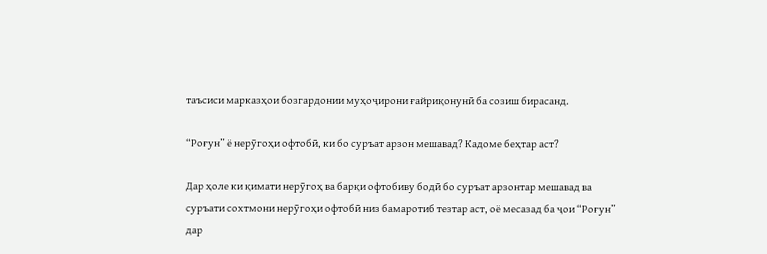таъсиси марказҳои бозгардонии муҳоҷирони ғайриқонунӣ ба созиш бирасанд.

“Роғун” ё нерӯгоҳи офтобӣ, ки бо суръат арзон мешавад? Кадоме беҳтар аст?

Дар ҳоле ки қимати нерӯгоҳ ва барқи офтобиву бодӣ бо суръат арзонтар мешавад ва суръати сохтмони нерӯгоҳи офтобӣ низ бамаротиб тезтар аст, оё месазад ба ҷои “Роғун” дар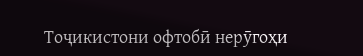Тоҷикистони офтобӣ нерӯгоҳи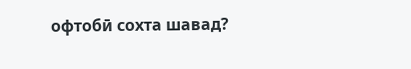офтобӣ сохта шавад?